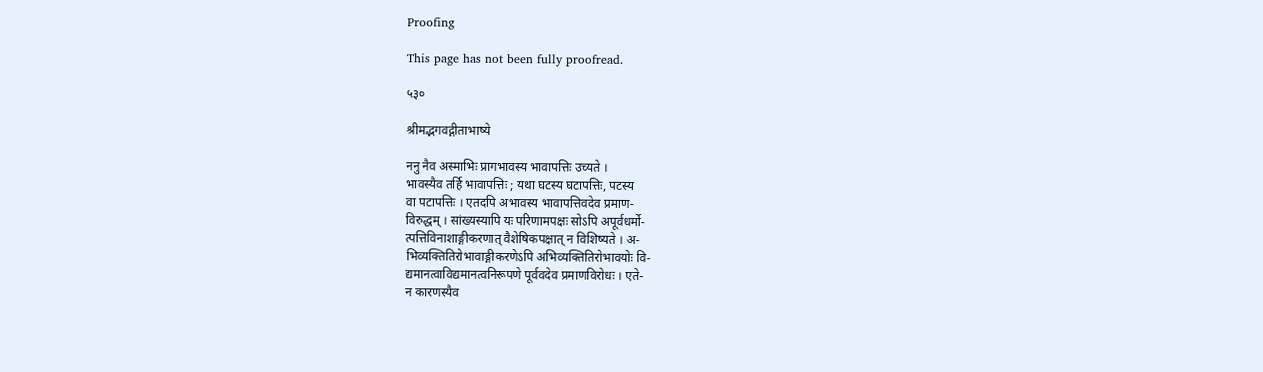Proofing

This page has not been fully proofread.

५३०

श्रीमद्भगवद्गीताभाष्ये

ननु नैव अस्माभिः प्रागभावस्य भावापत्तिः उच्यते ।
भावस्यैव तर्हि भावापत्तिः ; यथा घटस्य घटापत्तिः, पटस्य
वा पटापत्तिः । एतदपि अभावस्य भावापत्तिवदेव प्रमाण-
विरुद्धम् । सांख्यस्यापि यः परिणामपक्षः सोऽपि अपूर्वधर्मो-
त्पत्तिविनाशाङ्गीकरणात् वैशेषिकपक्षात् न विशिष्यते । अ-
भिव्यक्तितिरोभावाङ्गीकरणेऽपि अभिव्यक्तितिरोभावयोः वि-
द्यमानत्वाविद्यमानत्वनिरूपणे पूर्ववदेव प्रमाणविरोधः । एते-
न कारणस्यैव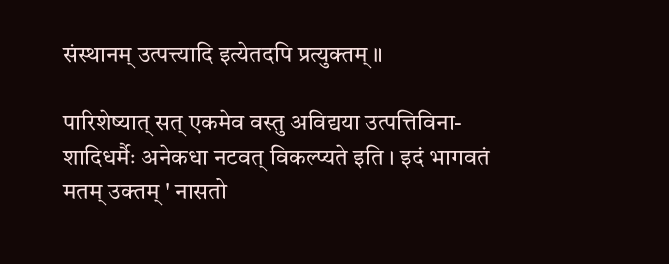संस्थानम् उत्पत्त्यादि इत्येतदपि प्रत्युक्तम् ॥

पारिशेष्यात् सत् एकमेव वस्तु अविद्यया उत्पत्तिविना-
शादिधर्मैः अनेकधा नटवत् विकल्प्यते इति । इदं भागवतं
मतम् उक्तम् ' नासतो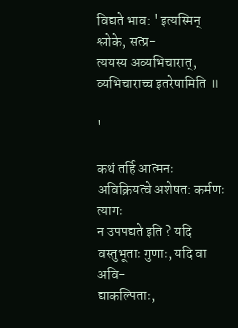विद्यते भाव: ' इत्यस्मिन् श्लोके, सत्प्र-
त्ययस्य अव्यभिचारात्, व्यभिचाराच्च इतरेषामिति ॥

'

कथं तर्हि आत्मनः अविक्रियत्वे अशेषत: कर्मणः त्यागः
न उपपद्यते इति ? यदि वस्तुभूताः गुणाः, यदि वा अवि-
द्याकल्पिताः,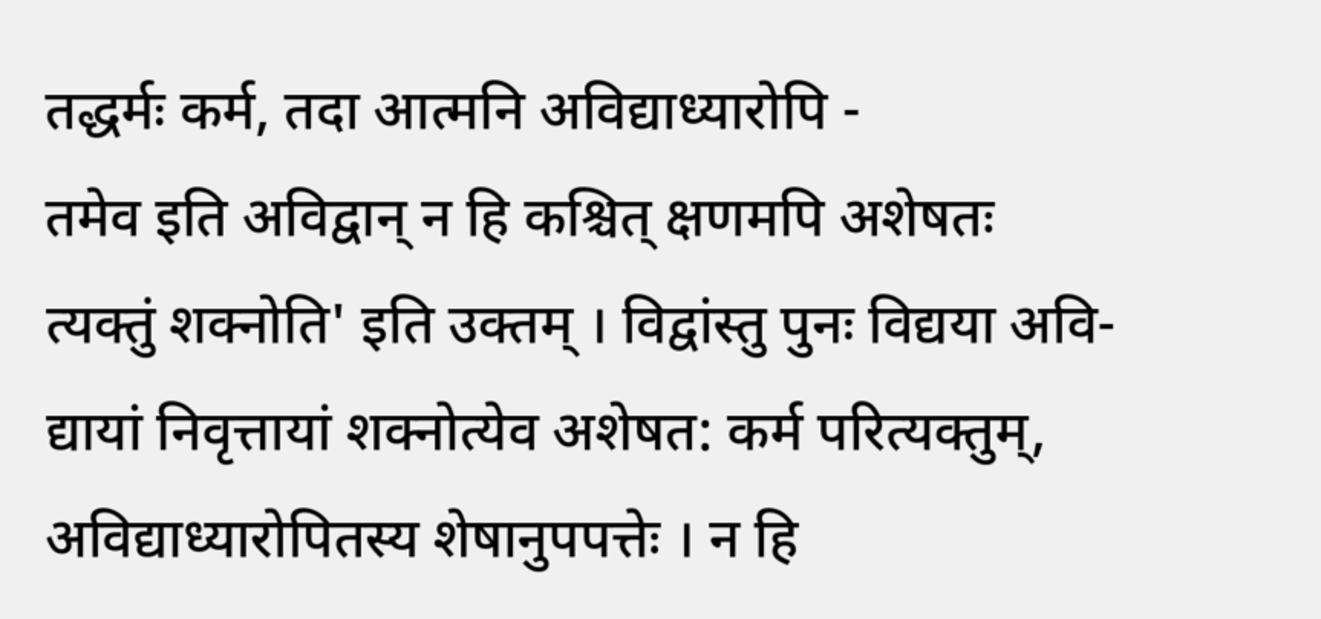तद्धर्मः कर्म, तदा आत्मनि अविद्याध्यारोपि -
तमेव इति अविद्वान् न हि कश्चित् क्षणमपि अशेषतः
त्यक्तुं शक्नोति' इति उक्तम् । विद्वांस्तु पुनः विद्यया अवि-
द्यायां निवृत्तायां शक्नोत्येव अशेषत: कर्म परित्यक्तुम्,
अविद्याध्यारोपितस्य शेषानुपपत्तेः । न हि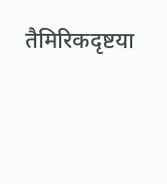तैमिरिकदृष्टया